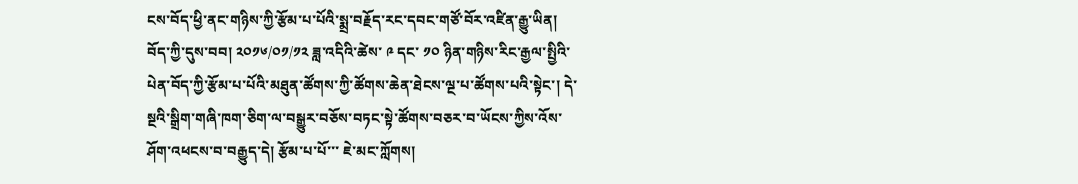ངས་བོད་ཕྱི་ནང་གཉིས་ཀྱི་རྩོམ་པ་པོའི་སྨྲ་བརྗོད་རང་དབང་གཙོ་བོར་འཛིན་རྒྱུ་ཡིན། བོད་ཀྱི་དུས་བབ། ༢༠༡༦/༠༡/༡༢ ཟླ་འདིའི་ཚེས་ ༩ དང་ ༡༠ ཉིན་གཉིས་རིང་རྒྱལ་སྤྱིའི་པེན་བོད་ཀྱི་རྩོམ་པ་པོའི་མཐུན་ཚོགས་ཀྱི་ཚོགས་ཆེན་ཐེངས་ལྔ་པ་ཚོགས་པའི་སྟེང་། དེ་སྔའི་སྒྲིག་གཞི་ཁག་ཅིག་ལ་བསྒྱུར་བཅོས་བཏང་སྟེ་ཚོགས་བཅར་བ་ཡོངས་ཀྱིས་འོས་ཤོག་འཕངས་བ་བརྒྱུད་དེ། རྩོམ་པ་པོ་་་ ཇེ་མང་ཀློགས།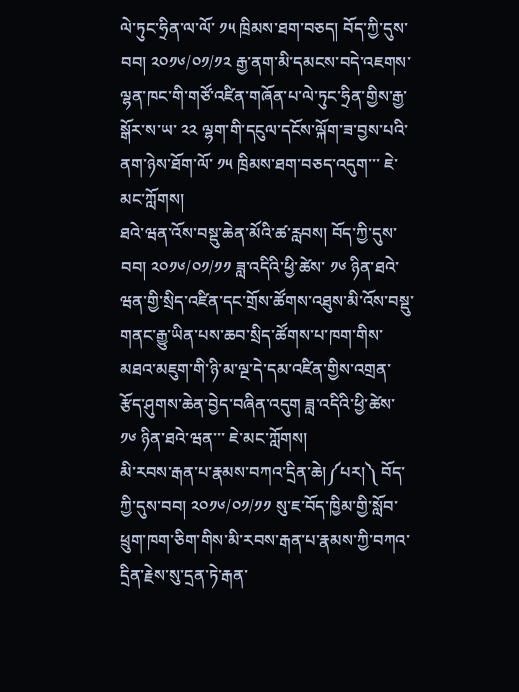ལེ་ཏུང་ཧྲིན་ལ་ལོ་ ༡༥ ཁྲིམས་ཐག་བཅད། བོད་ཀྱི་དུས་བབ། ༢༠༡༦/༠༡/༡༢ རྒྱ་ནག་མི་དམངས་བདེ་འཇགས་ལྷན་ཁང་གི་གཙོ་འཛིན་གཞོན་པ་ལེ་ཏུང་ཧྲིན་གྱིས་རྒྱ་སྒོར་ས་ཡ་ ༢༢ ལྷག་གི་དངུལ་དངོས་ལྐོག་ཟ་བྱས་པའི་ནག་ཉེས་ཐོག་ལོ་ ༡༥ ཁྲིམས་ཐག་བཅད་འདུག་་་ ཇེ་མང་ཀློགས།
ཐའེ་ཝན་འོས་བསྡུ་ཆེན་མོའི་ཚ་རླབས། བོད་ཀྱི་དུས་བབ། ༢༠༡༦/༠༡/༡༡ ཟླ་འདིའི་ཕྱི་ཚེས་ ༡༦ ཉིན་ཐའེ་ཝན་གྱི་སྲིད་འཛིན་དང་གྲོས་ཚོགས་འཐུས་མི་འོས་བསྡུ་གནང་རྒྱུ་ཡིན་པས་ཆབ་སྲིད་ཚོགས་པ་ཁག་གིས་མཐའ་མཇུག་གི་ཉི་མ་ལྔ་དེ་དམ་འཛིན་གྱིས་འགྲན་རྩོད་ཤུགས་ཆེན་བྱེད་བཞིན་འདུག ཟླ་འདིའི་ཕྱི་ཚེས་ ༡༦ ཉིན་ཐའེ་ཝན་་་ ཇེ་མང་ཀློགས།
མི་རབས་རྒན་པ་རྣམས་བཀའ་དྲིན་ཆེ།༼པར།༽ བོད་ཀྱི་དུས་བབ། ༢༠༡༦/༠༡/༡༡ སུ་ཇ་བོད་ཁྱིམ་གྱི་སློབ་ཕྲུག་ཁག་ཅིག་གིས་མི་རབས་རྒན་པ་རྣམས་ཀྱི་བཀའ་དྲིན་རྗེས་སུ་དྲན་ཏེ་རྒན་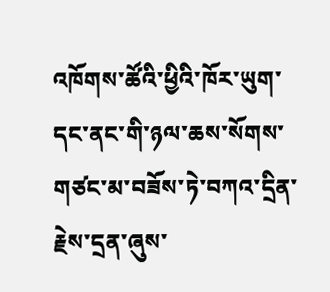འཁོགས་ཚོའི་ཕྱིའི་ཁོར་ཡུག་དང་ནང་གི་ཉལ་ཆས་སོགས་གཙང་མ་བཟོས་ཏེ་བཀའ་དྲིན་རྗེས་དྲན་ཞུས་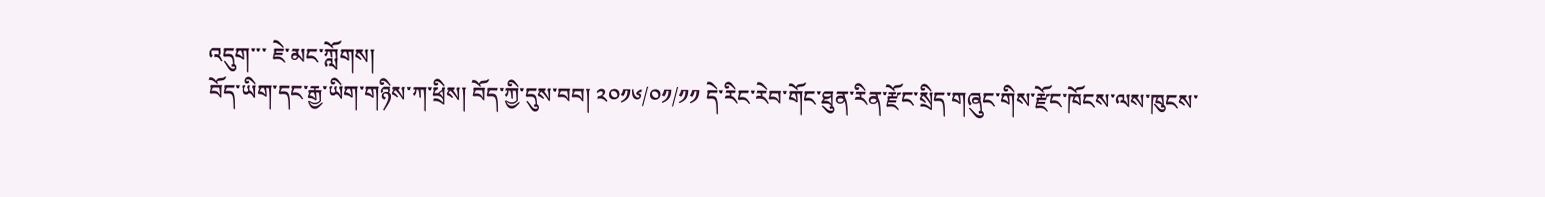འདུག་་་ ཇེ་མང་ཀློགས།
བོད་ཡིག་དང་རྒྱ་ཡིག་གཉིས་ཀ་ཕྲིས། བོད་ཀྱི་དུས་བབ། ༢༠༡༦/༠༡/༡༡ དེ་རིང་རེབ་གོང་ཐུན་རིན་རྫོང་སྲིད་གཞུང་གིས་རྫོང་ཁོངས་ལས་ཁུངས་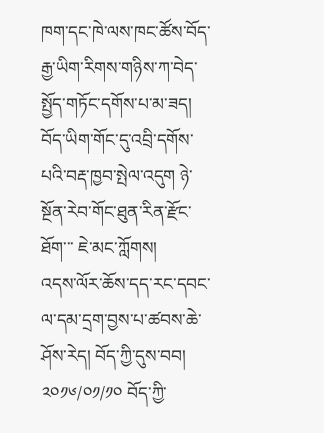ཁག་དང་ཁེ་ལས་ཁང་ཚོས་བོད་རྒྱ་ཡིག་རིགས་གཉིས་ཀ་བེད་སྤྱོད་གཏོང་དགོས་པ་མ་ཟད། བོད་ཡིག་གོང་དུ་འབྲི་དགོས་པའི་བརྡ་ཁྱབ་སྤེལ་འདུག ཉེ་སྔོན་རེབ་གོང་ཐུན་རིན་རྫོང་ཐོག་་་ ཇེ་མང་ཀློགས།
འདས་ལོར་ཆོས་དད་རང་དབང་ལ་དམ་དྲག་བྱས་པ་ཚབས་ཆེ་ཤོས་རེད། བོད་ཀྱི་དུས་བབ། ༢༠༡༦/༠༡/༡༠ བོད་ཀྱི་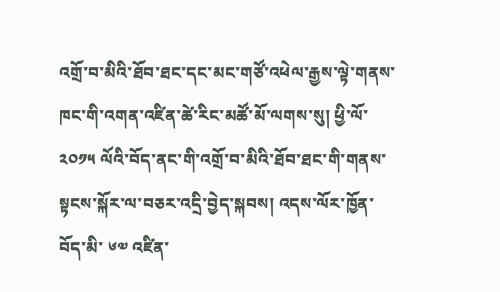འགྲོ་བ་མིའི་ཐོབ་ཐང་དང་མང་གཙོ་འཕེལ་རྒྱས་ལྟེ་གནས་ཁང་གི་འགན་འཛིན་ཚེ་རིང་མཚོ་མོ་ལགས་སུ། ཕྱི་ལོ་ ༢༠༡༥ ལོའི་བོད་ནང་གི་འགྲོ་བ་མིའི་ཐོབ་ཐང་གི་གནས་སྟངས་སྐོར་ལ་བཅར་འདྲི་བྱེད་སྐབས། འདས་ལོར་ཁྱོན་བོད་མི་ ༦༧ འཛིན་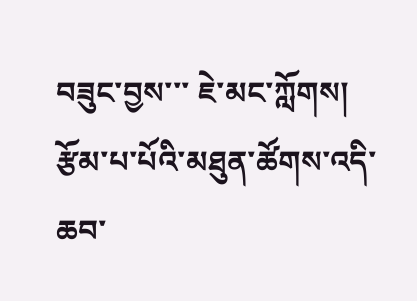བཟུང་བྱས་་་ ཇེ་མང་ཀློགས།
རྩོམ་པ་པོའི་མཐུན་ཚོགས་འདི་ཆབ་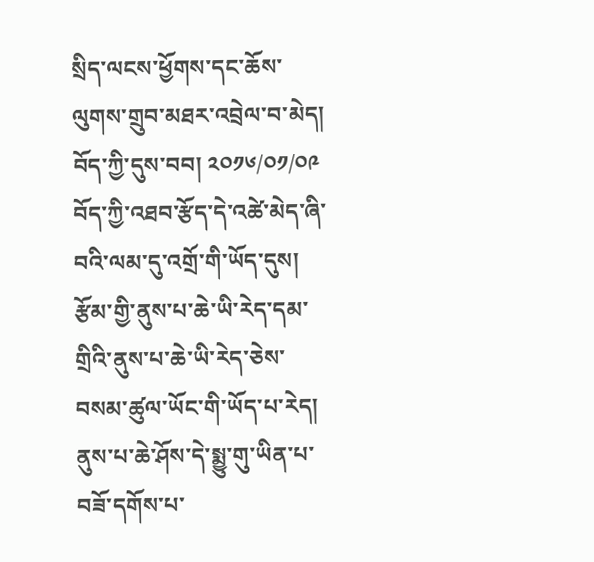སྲིད་ལངས་ཕྱོགས་དང་ཆོས་ལུགས་གྲུབ་མཐར་འབྲེལ་བ་མེད། བོད་ཀྱི་དུས་བབ། ༢༠༡༦/༠༡/༠༩ བོད་ཀྱི་འཐབ་རྩོད་དེ་འཚེ་མེད་ཞི་བའི་ལམ་དུ་འགྲོ་གི་ཡོད་དུས། རྩོམ་གྱི་ནུས་པ་ཆེ་ཡི་རེད་དམ་གྲིའི་ནུས་པ་ཆེ་ཡི་རེད་ཅེས་བསམ་ཚུལ་ཡོང་གི་ཡོད་པ་རེད། ནུས་པ་ཆེ་ཤོས་དེ་སྨྱུ་གུ་ཡིན་པ་བཟོ་དགོས་པ་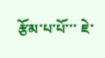རྩོམ་པ་པོ་་་ ཇེ་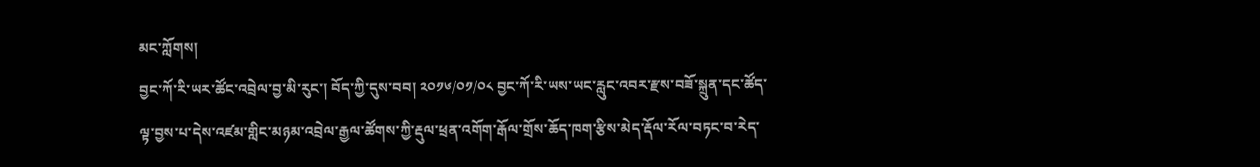མང་ཀློགས།
བྱང་ཀོ་རི་ཡར་ཚོང་འབྲེལ་བྱ་མི་རུང་། བོད་ཀྱི་དུས་བབ། ༢༠༡༦/༠༡/༠༨ བྱང་ཀོ་རི་ཡས་ཡང་རླུང་འབར་རྫས་བཟོ་སྐྲུན་དང་ཚོད་ལྟ་བྱས་པ་དེས་འཛམ་གླིང་མཉམ་འབྲེལ་རྒྱལ་ཚོགས་ཀྱི་རྡུལ་ཕྲན་འགོག་རྒོལ་གྲོས་ཆོད་ཁག་རྩིས་མེད་རྡོལ་རོལ་བཏང་བ་རེད་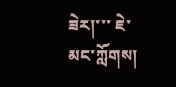ཟེར།་་་ ཇེ་མང་ཀློགས།